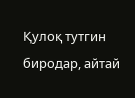Қулоқ тутгин биродар, айтай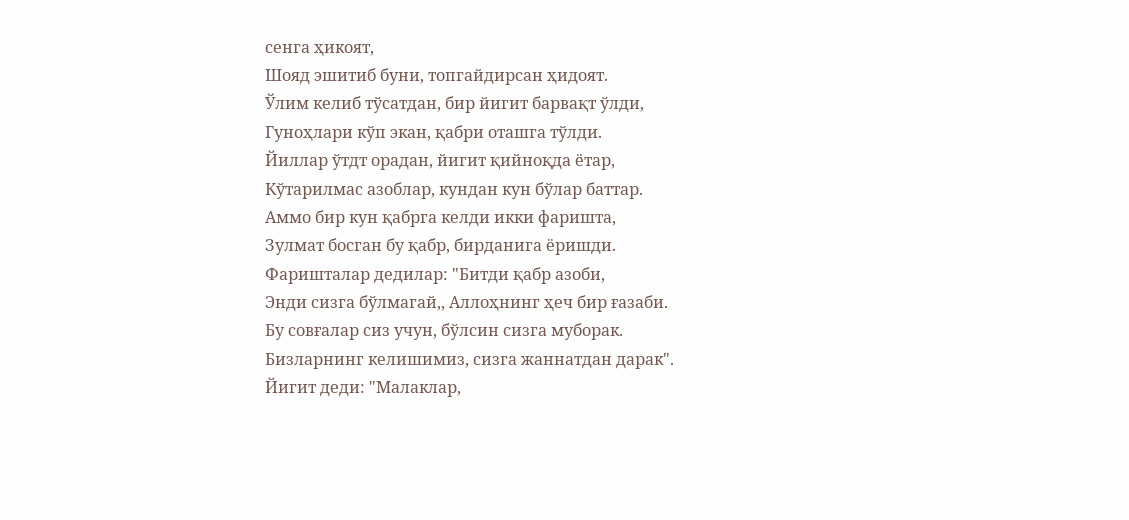сенга ҳикоят,
Шояд эшитиб буни, топгайдирсан ҳидоят.
Ўлим келиб тўсатдан, бир йигит барвақт ўлди,
Гуноҳлари кўп экан, қабри оташга тўлди.
Йиллар ўтдт орадан, йигит қийноқда ётар,
Кўтарилмас азоблар, кундан кун бўлар баттар.
Аммо бир кун қабрга келди икки фаришта,
Зулмат босган бу қабр, бирданига ёришди.
Фаришталар дедилар: "Битди қабр азоби,
Энди сизга бўлмагай,, Аллоҳнинг ҳеч бир ғазаби.
Бу совғалар сиз учун, бўлсин сизга муборак.
Бизларнинг келишимиз, сизга жаннатдан дарак".
Йигит деди: "Малаклар,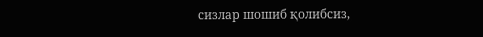сизлар шошиб қолибсиз,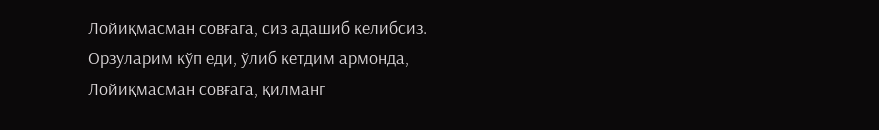Лойиқмасман совғага, сиз адашиб келибсиз.
Орзуларим кўп еди, ўлиб кетдим армонда,
Лойиқмасман совғага, қилманг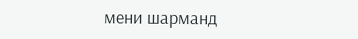мени шарманд